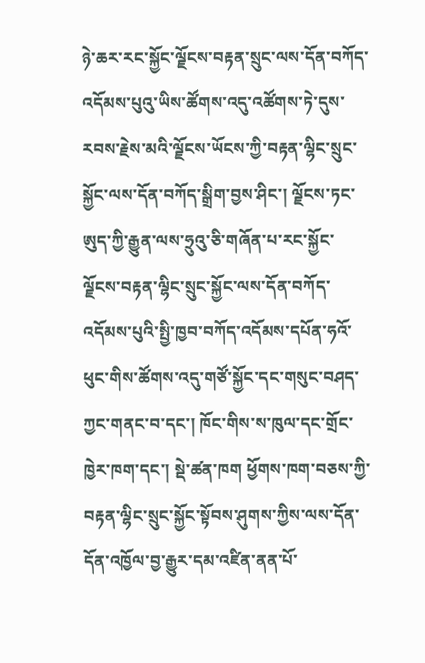ཉེ་ཆར་རང་སྐྱོང་ལྗོངས་བརྟན་སྲུང་ལས་དོན་བཀོད་འདོམས་པུའུ་ཡིས་ཚོགས་འདུ་འཚོགས་ཏེ་དུས་རབས་རྗེས་མའི་ལྗོངས་ཡོངས་ཀྱི་བརྟན་ལྷིང་སྲུང་སྐྱོང་ལས་དོན་བཀོད་སྒྲིག་བྱས་ཤིང་། ལྗོངས་ཏང་ཨུད་ཀྱི་རྒྱུན་ལས་ཧྲུའུ་ཅི་གཞོན་པ་རང་སྐྱོང་ལྗོངས་བརྟན་ལྷིང་སྲུང་སྐྱོང་ལས་དོན་བཀོད་འདོམས་པུའི་སྤྱི་ཁྱབ་བཀོད་འདོམས་དཔོན་ཧའོ་ཕུང་གིས་ཚོགས་འདུ་གཙོ་སྐྱོང་དང་གསུང་བཤད་ཀྱང་གནང་བ་དང་། ཁོང་གིས་ས་ཁུལ་དང་གྲོང་ཁྱེར་ཁག་དང་། སྡེ་ཚན་ཁག ཕྱོགས་ཁག་བཅས་ཀྱི་བརྟན་ལྷིང་སྲུང་སྐྱོང་སྟོབས་ཤུགས་ཀྱིས་ལས་དོན་དོན་འཁྱོལ་བྱ་རྒྱུར་དམ་འཛིན་ནན་པོ་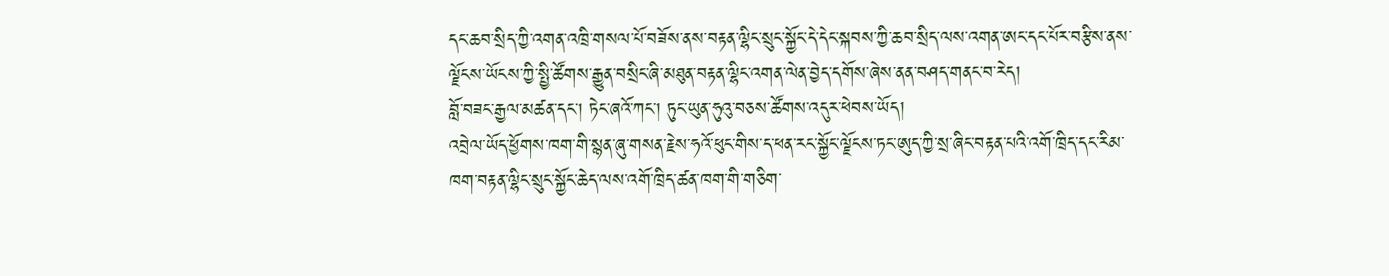དང་ཆབ་སྲིད་ཀྱི་འགན་འཁྲི་གསལ་པོ་བཟོས་ནས་བརྟན་ལྷིང་སྲུང་སྐྱོང་དེ་དེང་སྐབས་ཀྱི་ཆབ་སྲིད་ལས་འགན་ཨང་དང་པོར་བརྩིས་ནས་ལྗོངས་ཡོངས་ཀྱི་སྤྱི་ཚོགས་རྒྱུན་བསྲིང་ཞི་མཐུན་བརྟན་ལྷིང་འགན་ལེན་བྱེད་དགོས་ཞེས་ནན་བཤད་གནང་བ་རེད།
བློ་བཟང་རྒྱལ་མཚན་དང་། ཏེང་ཞའོ་ཀང་། ཏུང་ཡུན་ཧུའུ་བཅས་ཚོགས་འདུར་ཕེབས་ཡོད།
འབྲེལ་ཡོད་ཕྱོགས་ཁག་གི་སྙན་ཞུ་གསན་རྗེས་ཧའོ་ཕུང་གིས་ད་ཕན་རང་སྐྱོང་ལྗོངས་ཏང་ཨུད་ཀྱི་སྲ་ཞིང་བརྟན་པའི་འགོ་ཁྲིད་དང་རིམ་ཁག་བརྟན་ལྷིང་སྲུང་སྐྱོང་ཆེད་ལས་འགོ་ཁྲིད་ཚན་ཁག་གི་གཅིག་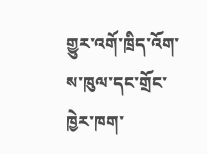གྱུར་འགོ་ཁྲིད་འོག་ས་ཁུལ་དང་གྲོང་ཁྱེར་ཁག་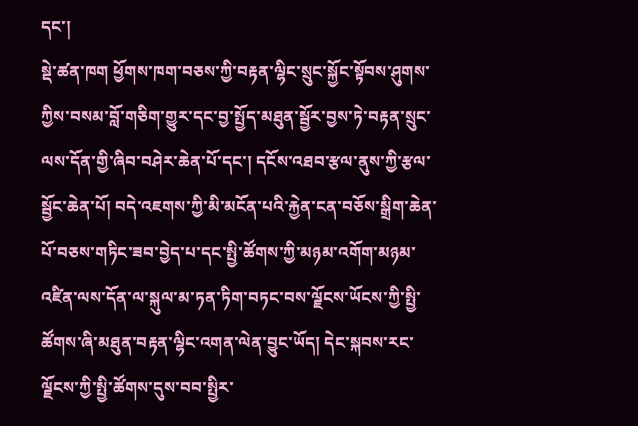དང་།
སྡེ་ཚན་ཁག ཕྱོགས་ཁག་བཅས་ཀྱི་བརྟན་ལྷིང་སྲུང་སྐྱོང་སྟོབས་ཤུགས་ཀྱིས་བསམ་བློ་གཅིག་གྱུར་དང་བྱ་སྤྱོད་མཐུན་སྦྱོར་བྱས་ཏེ་བརྟན་སྲུང་ལས་དོན་གྱི་ཞིབ་བཤེར་ཆེན་པོ་དང་། དངོས་འཐབ་རྩལ་ནུས་ཀྱི་རྩལ་སྦྱོང་ཆེན་པོ། བདེ་འཇགས་ཀྱི་མི་མངོན་པའི་རྐྱེན་ངན་བཅོས་སྒྲིག་ཆེན་པོ་བཅས་གཏིང་ཟབ་བྱེད་པ་དང་སྤྱི་ཚོགས་ཀྱི་མཉམ་འགོག་མཉམ་འཛིན་ལས་དོན་ལ་སྐུལ་མ་ཏན་ཏིག་བཏང་བས་ལྗོངས་ཡོངས་ཀྱི་སྤྱི་ཚོགས་ཞི་མཐུན་བརྟན་ལྷིང་འགན་ལེན་བྱུང་ཡོད། དེང་སྐབས་རང་ལྗོངས་ཀྱི་སྤྱི་ཚོགས་དུས་བབ་སྤྱིར་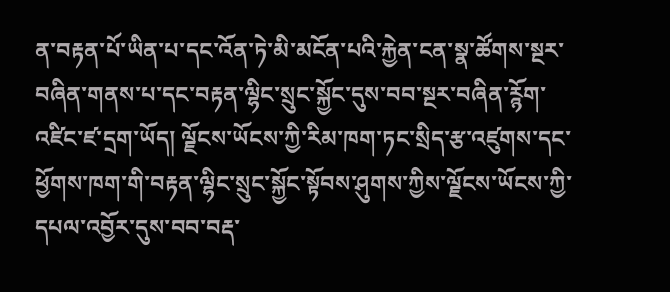ན་བརྟན་པོ་ཡིན་པ་དང་འོན་ཏེ་མི་མངོན་པའི་རྐྱེན་ངན་སྣ་ཚོགས་སྔར་བཞིན་གནས་པ་དང་བརྟན་ལྷིང་སྲུང་སྐྱོང་དུས་བབ་སྔར་བཞིན་ཪྙོག་འཛིང་ཛ་དྲག་ཡོད། ལྗོངས་ཡོངས་ཀྱི་རིམ་ཁག་ཏང་སྲིད་རྩ་འཛུགས་དང་ཕྱོགས་ཁག་གི་བརྟན་ལྷིང་སྲུང་སྐྱོང་སྟོབས་ཤུགས་ཀྱིས་ལྗོངས་ཡོངས་ཀྱི་དཔལ་འབྱོར་དུས་བབ་བརྡ་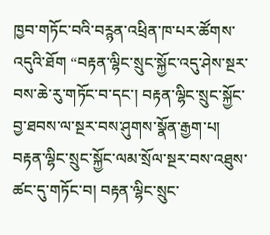ཁྱབ་གཏོང་བའི་བཪྙན་འཕྲིན་ཁ་པར་ཚོགས་འདུའི་ཐོག “བརྟན་ལྷིང་སྲུང་སྐྱོང་འདུ་ཤེས་སྔར་བས་ཆེ་རུ་གཏོང་བ་དང་། བརྟན་ལྷིང་སྲུང་སྐྱོང་བྱ་ཐབས་ལ་སྔར་བས་ཤུགས་སྣོན་རྒྱག་པ། བརྟན་ལྷིང་སྲུང་སྐྱོང་ལམ་སྲོལ་སྔར་བས་འཐུས་ཚང་དུ་གཏོང་བ། བརྟན་ལྷིང་སྲུང་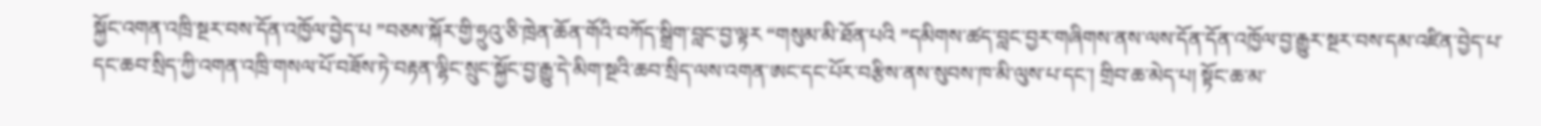སྐྱོང་འགན་འཁྲི་སྔར་བས་དོན་འཁྱོལ་བྱེད་པ ”བཅས་སྐོར་གྱི་ཧྲུའུ་ཅི་ཁྲེན་ཆོན་གོའི་བཀོད་སྒྲིག་བླང་བྱ་ལྟར “གསུམ་མི་ཐོན་པའི ”དམིགས་ཚད་བླང་བྱར་གཞིགས་ནས་ལས་དོན་དོན་འཁྱོལ་བྱ་རྒྱུར་སྔར་བས་དམ་འཛིན་བྱེད་པ་དང་ཆབ་སྲིད་ཀྱི་འགན་འཁྲི་གསལ་པོ་བཟོས་ཏེ་བརྟན་ལྷིང་སྲུང་སྐྱོང་བྱ་རྒྱུ་དེ་མིག་སྔའི་ཆབ་སྲིད་ལས་འགན་ཨང་དང་པོར་བརྩིས་ནས་སུབས་ཁ་མི་ལུས་པ་དང་། གྲིབ་ཆ་མེད་པ། སྟོང་ཆ་མ་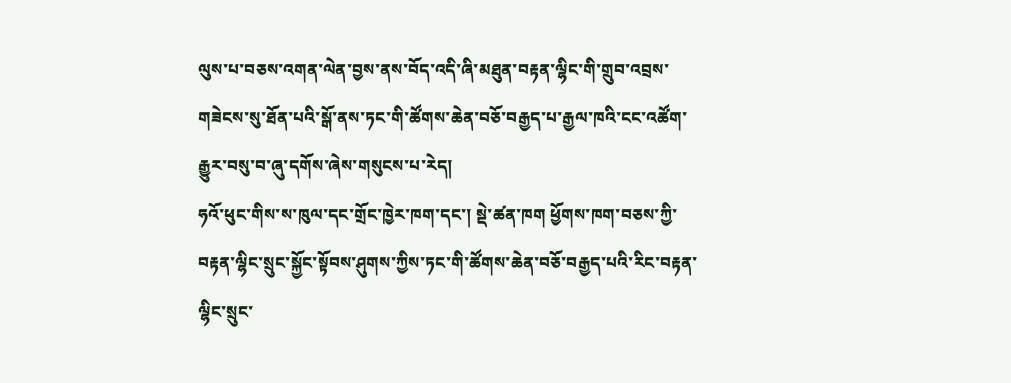ལུས་པ་བཅས་འགན་ལེན་བྱས་ནས་བོད་འདི་ཞི་མཐུན་བརྟན་ལྷིང་གི་གྲུབ་འབྲས་གཟེངས་སུ་ཐོན་པའི་སྒོ་ནས་ཏང་གི་ཚོགས་ཆེན་བཅོ་བརྒྱད་པ་རྒྱལ་ཁའི་ངང་འཚོག་རྒྱུར་བསུ་བ་ཞུ་དགོས་ཞེས་གསུངས་པ་རེད།
ཧའོ་ཕུང་གིས་ས་ཁུལ་དང་གྲོང་ཁྱེར་ཁག་དང་། སྡེ་ཚན་ཁག ཕྱོགས་ཁག་བཅས་ཀྱི་བརྟན་ལྷིང་སྲུང་སྐྱོང་སྟོབས་ཤུགས་ཀྱིས་ཏང་གི་ཚོགས་ཆེན་བཅོ་བརྒྱད་པའི་རིང་བརྟན་ལྷིང་སྲུང་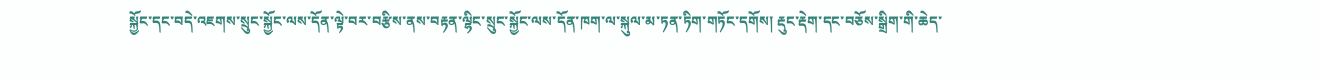སྐྱོང་དང་བདེ་འཇགས་སྲུང་སྐྱོང་ལས་དོན་ལྟེ་བར་བརྩིས་ནས་བརྟན་ལྷིང་སྲུང་སྐྱོང་ལས་དོན་ཁག་ལ་སྐུལ་མ་ཏན་ཏིག་གཏོང་དགོས། རྡུང་རྡེག་དང་བཅོས་སྒྲིག་གི་ཆེད་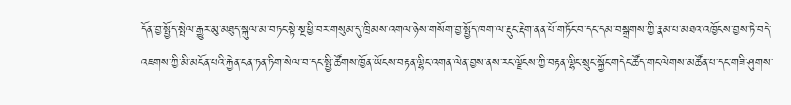དོན་བྱ་སྤྱོད་སྤེལ་རྒྱུར་མུ་མཐུད་སྐུལ་མ་བཏང་སྟེ་སྔ་ཕྱི་བར་གསུམ་དུ་ཁྲིམས་འགལ་ཉེས་གསོག་བྱ་སྤྱོད་ཁག་ལ་རྡུང་རྡེག་ནན་པོ་གཏོང་བ་དང་དམ་བསྒྲགས་ཀྱི་རྣམ་པ་མཐའ་འཁྱོངས་བྱས་ཏེ་བདེ་འཇགས་ཀྱི་མི་མངོན་པའི་རྐྱེན་ངན་ཏན་ཏིག་སེལ་བ་དང་སྤྱི་ཚོགས་ཁྱོན་ཡོངས་བརྟན་ལྷིང་འགན་ལེན་བྱས་ནས་རང་ལྗོངས་ཀྱི་བརྟན་ལྷིང་སྲུང་སྐྱོང་གདེང་ཚོད་གང་ལེགས་མཚོན་པ་དང་གཟི་ཤུགས་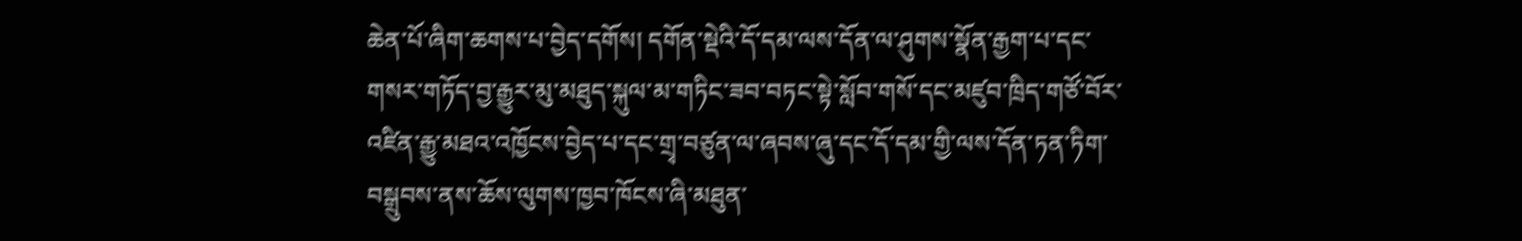ཆེན་པོ་ཞིག་ཆགས་པ་བྱེད་དགོས། དགོན་སྡེའི་དོ་དམ་ལས་དོན་ལ་ཤུགས་སྣོན་རྒྱག་པ་དང་གསར་གཏོད་བྱ་རྒྱུར་མུ་མཐུད་སྐུལ་མ་གཏིང་ཟབ་བཏང་སྟེ་སློབ་གསོ་དང་མཛུབ་ཁྲིད་གཙོ་བོར་འཛིན་རྒྱུ་མཐའ་འཁྱོངས་བྱེད་པ་དང་གྲྭ་བཙུན་ལ་ཞབས་ཞུ་དང་དོ་དམ་གྱི་ལས་དོན་ཏན་ཏིག་བསྒྲུབས་ནས་ཆོས་ལུགས་ཁྱབ་ཁོངས་ཞི་མཐུན་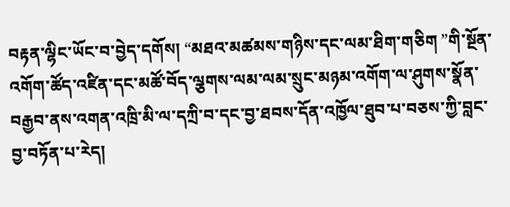བརྟན་ལྷིང་ཡོང་བ་བྱེད་དགོས། “མཐའ་མཚམས་གཉིས་དང་ལམ་ཐིག་གཅིག ”གི་སྔོན་འགོག་ཚོད་འཛིན་དང་མཚོ་བོད་ལྕགས་ལམ་ལམ་སྲུང་མཉམ་འགོག་ལ་ཤུགས་སྣོན་བརྒྱབ་ནས་འགན་འཁྲི་མི་ལ་དཀྲི་བ་དང་བྱ་ཐབས་དོན་འཁྱོལ་ཐུབ་པ་བཅས་ཀྱི་བླང་བྱ་བཏོན་པ་རེད།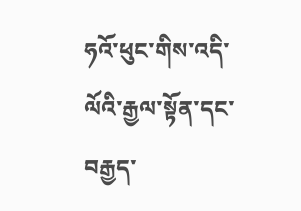ཧའོ་ཕུང་གིས་འདི་ལོའི་རྒྱལ་སྟོན་དང་བརྒྱད་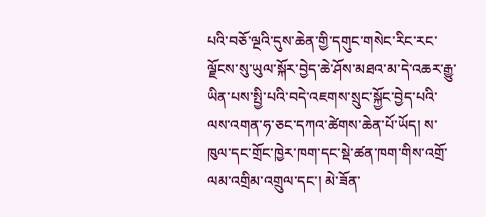པའི་བཅོ་ལྔའི་དུས་ཆེན་གྱི་དགུང་གསེང་རིང་རང་ལྗོངས་སུ་ཡུལ་སྐོར་བྱེད་ཆེ་ཤོས་མཐའ་མ་དེ་འཆར་རྒྱུ་ཡིན་པས་སྤྱི་པའི་བདེ་འཇགས་སྲུང་སྐྱོང་བྱེད་པའི་ལས་འགན་ཧ་ཅང་དཀའ་ཚེགས་ཆེན་པོ་ཡོད། ས་ཁུལ་དང་གྲོང་ཁྱེར་ཁག་དང་སྡེ་ཚན་ཁག་གིས་འགྲོ་ལམ་འགྲིམ་འགྲུལ་དང་། མེ་ཟོན་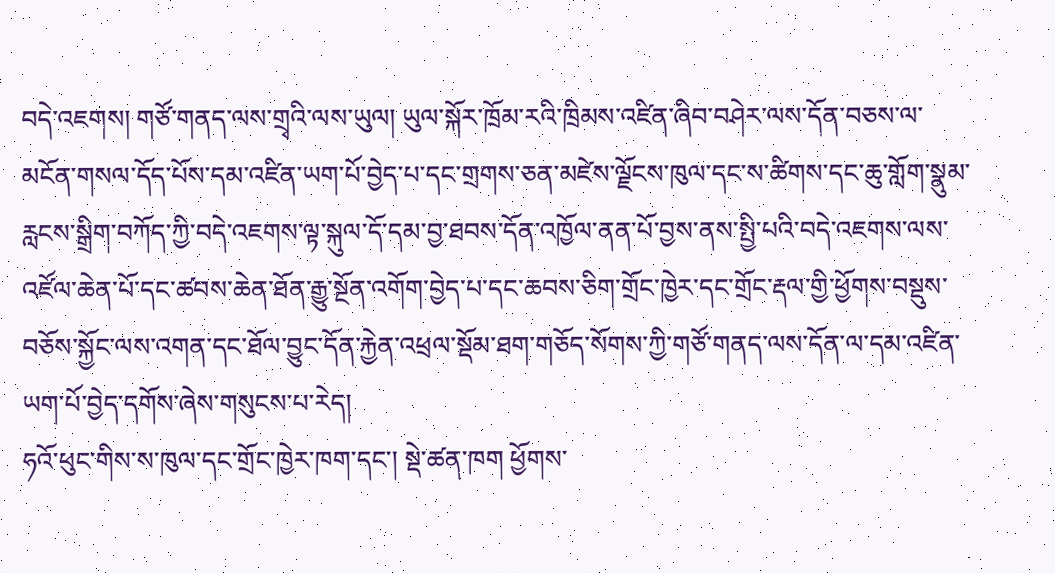བདེ་འཇགས། གཙོ་གནད་ལས་གྲྭའི་ལས་ཡུལ། ཡུལ་སྐོར་ཁྲོམ་རའི་ཁྲིམས་འཛིན་ཞིབ་བཤེར་ལས་དོན་བཅས་ལ་མངོན་གསལ་དོད་པོས་དམ་འཛིན་ཡག་པོ་བྱེད་པ་དང་གྲགས་ཅན་མཛེས་ལྗོངས་ཁུལ་དང་ས་ཚིགས་དང་ཆུ་གློག་སྣུམ་རླངས་སྒྲིག་བཀོད་ཀྱི་བདེ་འཇགས་ལྟ་སྐུལ་དོ་དམ་བྱ་ཐབས་དོན་འཁྱོལ་ནན་པོ་བྱས་ནས་སྤྱི་པའི་བདེ་འཇགས་ལས་འཛོལ་ཆེན་པོ་དང་ཚབས་ཆེན་ཐོན་རྒྱུ་སྔོན་འགོག་བྱེད་པ་དང་ཆབས་ཅིག་གྲོང་ཁྱེར་དང་གྲོང་རྡལ་གྱི་ཕྱོགས་བསྡུས་བཅོས་སྐྱོང་ལས་འགན་དང་ཐོལ་བྱུང་དོན་རྐྱེན་འཕྲལ་སྡོམ་ཐག་གཅོད་སོགས་ཀྱི་གཙོ་གནད་ལས་དོན་ལ་དམ་འཛིན་ཡག་པོ་བྱེད་དགོས་ཞེས་གསུངས་པ་རེད།
ཧའོ་ཕུང་གིས་ས་ཁུལ་དང་གྲོང་ཁྱེར་ཁག་དང་། སྡེ་ཚན་ཁག ཕྱོགས་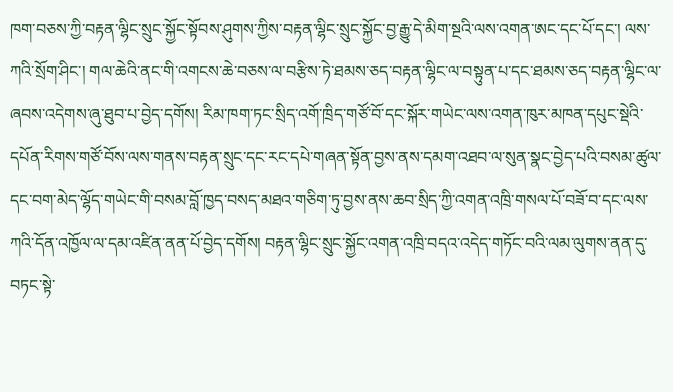ཁག་བཅས་ཀྱི་བརྟན་ལྷིང་སྲུང་སྐྱོང་སྟོབས་ཤུགས་ཀྱིས་བརྟན་ལྷིང་སྲུང་སྐྱོང་བྱ་རྒྱུ་དེ་མིག་སྔའི་ལས་འགན་ཨང་དང་པོ་དང་། ལས་ཀའི་སྲོག་ཤིང་། གལ་ཆེའི་ནང་གི་འགངས་ཆེ་བཅས་ལ་བརྩིས་ཏེ་ཐམས་ཅད་བརྟན་ལྷིང་ལ་བསྟུན་པ་དང་ཐམས་ཅད་བརྟན་ལྷིང་ལ་ཞབས་འདེགས་ཞུ་ཐུབ་པ་བྱེད་དགོས། རིམ་ཁག་ཏང་སྲིད་འགོ་ཁྲིད་གཙོ་བོ་དང་སྐོར་གཡེང་ལས་འགན་ཁུར་མཁན་དཔུང་སྡེའི་དཔོན་རིགས་གཙོ་བོས་ལས་གནས་བརྟན་སྲུང་དང་རང་དཔེ་གཞན་སྟོན་བྱས་ནས་དམག་འཐབ་ལ་སུན་སྣང་བྱེད་པའི་བསམ་ཚུལ་དང་བག་མེད་ལྷོད་གཡེང་གི་བསམ་བློ་ཁྱད་བསད་མཐའ་གཅིག་ཏུ་བྱས་ནས་ཆབ་སྲིད་ཀྱི་འགན་འཁྲི་གསལ་པོ་བཟོ་བ་དང་ལས་ཀའི་དོན་འཁྱོལ་ལ་དམ་འཛིན་ནན་པོ་བྱེད་དགོས། བརྟན་ལྷིང་སྲུང་སྐྱོང་འགན་འཁྲི་བདའ་འདེད་གཏོང་བའི་ལམ་ལུགས་ནན་དུ་བཏང་སྟེ་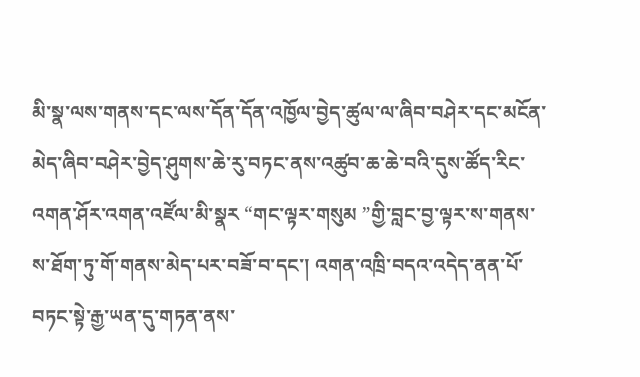མི་སྣ་ལས་གནས་དང་ལས་དོན་དོན་འཁྱོལ་བྱེད་ཚུལ་ལ་ཞིབ་བཤེར་དང་མངོན་མེད་ཞིབ་བཤེར་བྱེད་ཤུགས་ཆེ་རུ་བཏང་ནས་འཚུབ་ཆ་ཆེ་བའི་དུས་ཚོད་རིང་འགན་ཤོར་འགན་འཛོལ་མི་སྣར “གང་ལྟར་གསུམ ”གྱི་བླང་བྱ་ལྟར་ས་གནས་ས་ཐོག་ཏུ་གོ་གནས་མེད་པར་བཟོ་བ་དང་། འགན་འཁྲི་བདའ་འདེད་ནན་པོ་བཏང་སྟེ་རྒྱ་ཡན་དུ་གཏན་ནས་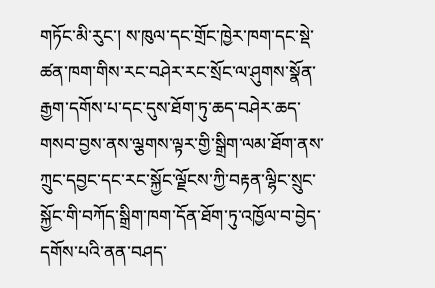གཏོང་མི་རུང་། ས་ཁུལ་དང་གྲོང་ཁྱེར་ཁག་དང་སྡེ་ཚན་ཁག་གིས་རང་བཤེར་རང་སྲོང་ལ་ཤུགས་སྣོན་རྒྱག་དགོས་པ་དང་དུས་ཐོག་ཏུ་ཆད་བཤེར་ཆད་གསབ་བྱས་ནས་ལྕགས་ལྟར་གྱི་སྒྲིག་ལམ་ཐོག་ནས་ཀྲུང་དབྱང་དང་རང་སྐྱོང་ལྗོངས་ཀྱི་བརྟན་ལྷིང་སྲུང་སྐྱོང་གི་བཀོད་སྒྲིག་ཁག་དོན་ཐོག་ཏུ་འཁྱོལ་བ་བྱེད་དགོས་པའི་ནན་བཤད་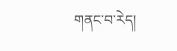གནང་བ་རེད།